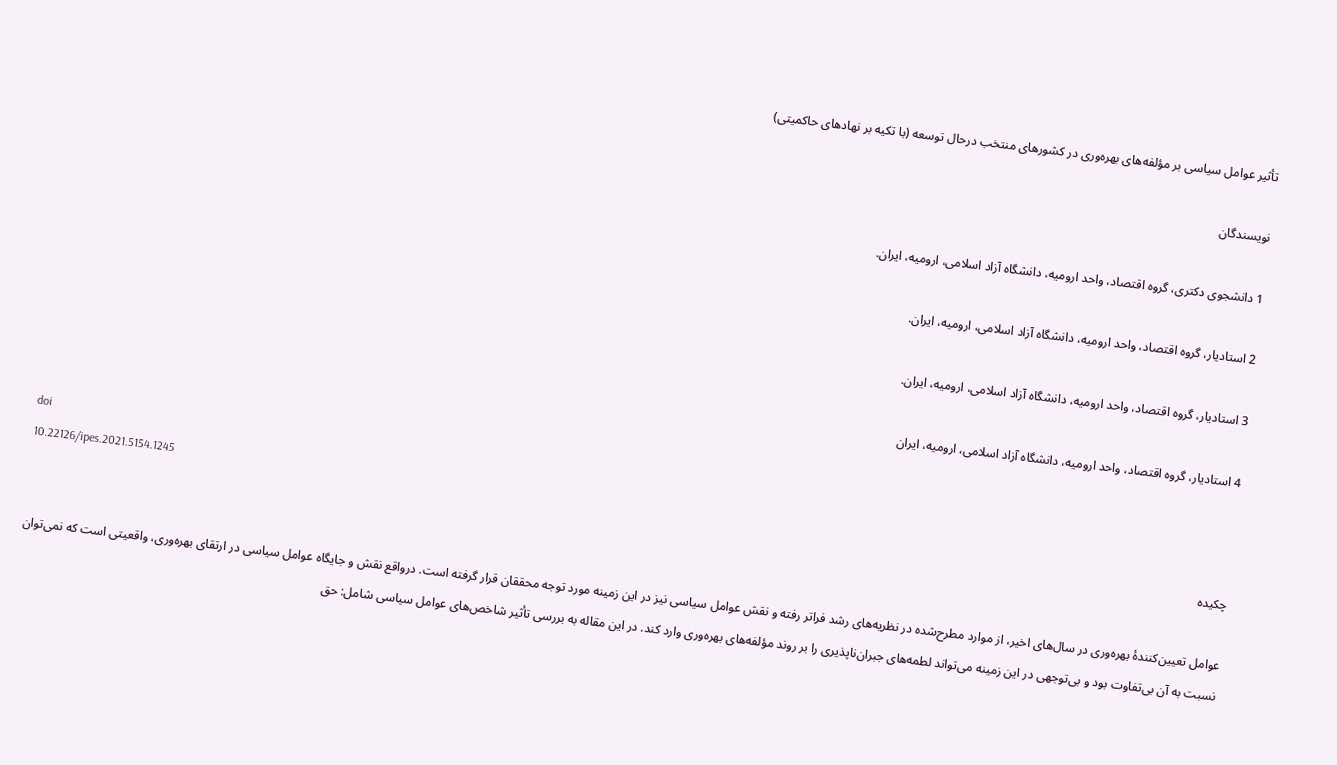تأثیر عوامل سیاسی بر مؤلفه‌های بهره‌وری در کشورهای منتخب درحال توسعه (با تکیه بر نهادهای حاکمیتی)

نویسندگان

1 دانشجوی دکتری، گروه اقتصاد، واحد ارومیه، دانشگاه آزاد اسلامی، ارومیه، ایران.

2 استادیار، گروه اقتصاد، واحد ارومیه، دانشگاه آزاد اسلامی، ارومیه، ایران.

3 استادیار، گروه اقتصاد، واحد ارومیه، دانشگاه آزاد اسلامی، ارومیه، ایران.

4 استادیار، گروه اقتصاد، واحد ارومیه، دانشگاه آزاد اسلامی، ارومیه، ایران

doi
10.22126/ipes.2021.5154.1245
چکیده

عوامل تعیین‌کنندۀ بهره‌وری در سال‌های اخیر، از موارد مطرح‌شده در نظریه‌های رشد فراتر رفته و نقش عوامل سیاسی نیز در این زمینه مورد توجه محققان قرار گرفته است. درواقع نقش و جایگاه عوامل سیاسی در ارتقای بهره‌وری، واقعیتی است که نمی‌توان نسبت به آن بی‌تفاوت بود و بی‌توجهی در این زمینه می‌تواند لطمه‌های جبران‌ناپذیری را بر روند مؤلفه‌های بهره‌وری وارد کند. در این مقاله به بررسی تأثیر شاخص‌های عوامل سیاسی شامل: حق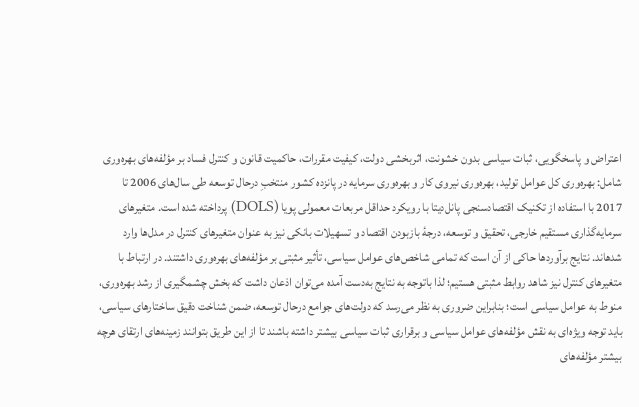اعتراض و پاسخگویی، ثبات سیاسی بدون خشونت، اثربخشی دولت، کیفیت مقررات، حاکمیت قانون و کنترل فساد بر مؤلفه‌های بهره‌وری شامل: بهره‌وری کل عوامل تولید، بهره‌وری نیروی کار و بهره‌وری سرمایه در پانزده کشور منتخبِ درحال توسعه طی سال‌های 2006 تا 2017 با استفاده از تکنیک اقتصادسنجی پانل‌دیتا با رویکرد حداقل مربعات معمولی پویا (DOLS) پرداخته شده است. متغیرهای سرمایه‌گذاری مستقیم خارجی، تحقیق و توسعه، درجۀ بازبودن اقتصاد و تسهیلات بانکی نیز به عنوان متغیرهای کنترل در مدل‌ها وارد شدهاند. نتایج برآوردها حاکی از آن است که تمامی شاخص‌های عوامل سیاسی، تأثیر مثبتی بر مؤلفه‌های بهره‌وری داشتند. در ارتباط با متغیرهای کنترل نیز شاهد روابط مثبتی هستیم؛ لذا باتوجه به نتایج به‌دست آمده می‌توان اذعان داشت که بخش چشمگیری از رشد بهره‌وری، منوط به عوامل سیاسی است؛ بنابراین ضروری به نظر می‌رسد که دولت‌های جوامع درحال توسعه، ضمن شناخت دقیق ساختارهای سیاسی، باید توجه ویژه‌ای به نقش مؤلفه‌های عوامل سیاسی و برقراری ثبات سیاسی بیشتر داشته باشند تا از این طریق بتوانند زمینه‌های ارتقای هرچه بیشتر مؤلفه‌های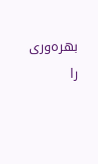بهره‌وری را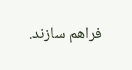فراهم سازند.